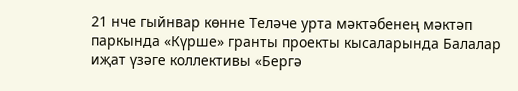21 нче гыйнвар көнне Теләче урта мәктәбенең мәктәп паркында «Күрше» гранты проекты кысаларында Балалар иҗат үзәге коллективы «Бергә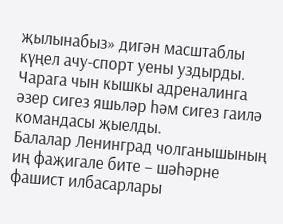җылынабыз» дигән масштаблы күңел ачу-спорт уены уздырды. Чарага чын кышкы адреналинга әзер сигез яшьләр һәм сигез гаилә командасы җыелды.
Балалар Ленинград чолганышының иң фаҗигале бите – шәһәрне фашист илбасарлары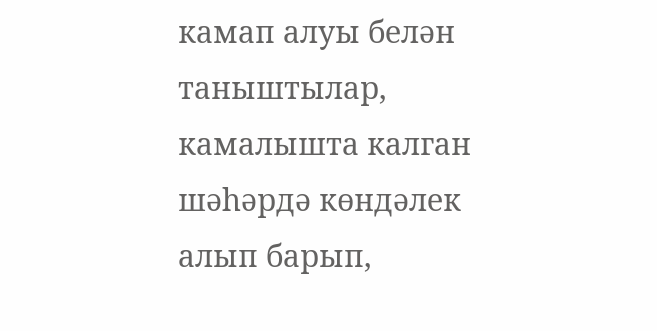камап алуы белән таныштылар, камалышта калган шәһәрдә көндәлек алып барып,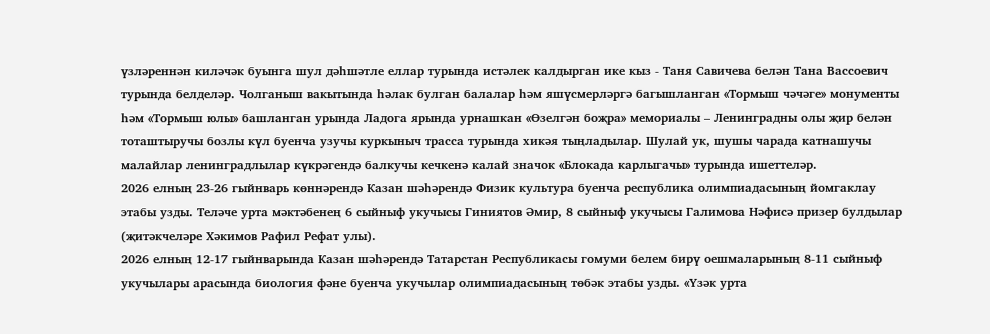үзләреннән киләчәк буынга шул дәһшәтле еллар турында истәлек калдырган ике кыз - Таня Савичева белән Тана Вассоевич турында белделәр. Чолганыш вакытында һәлак булган балалар һәм яшүсмерләргә багышланган «Тормыш чәчәге» монументы һәм «Тормыш юлы» башланган урында Ладога ярында урнашкан «Өзелгән боҗра» мемориалы – Ленинградны олы җир белән тоташтыручы бозлы күл буенча узучы куркыныч трасса турында хикәя тыңладылар. Шулай ук, шушы чарада катнашучы малайлар ленинградлылар күкрәгендә балкучы кечкенә калай значок «Блокада карлыгачы» турында ишеттеләр.
2026 елның 23-26 гыйнварь көннәрендә Казан шәһәрендә Физик культура буенча республика олимпиадасының йомгаклау этабы узды. Теләче урта мәктәбенең 6 сыйныф укучысы Гиниятов Әмир, 8 сыйныф укучысы Галимова Нәфисә призер булдылар (җитәкчеләре Хәкимов Рафил Рефат улы).
2026 елның 12-17 гыйнварында Казан шәһәрендә Татарстан Республикасы гомуми белем бирү оешмаларының 8-11 сыйныф укучылары арасында биология фәне буенча укучылар олимпиадасының төбәк этабы узды. «Үзәк урта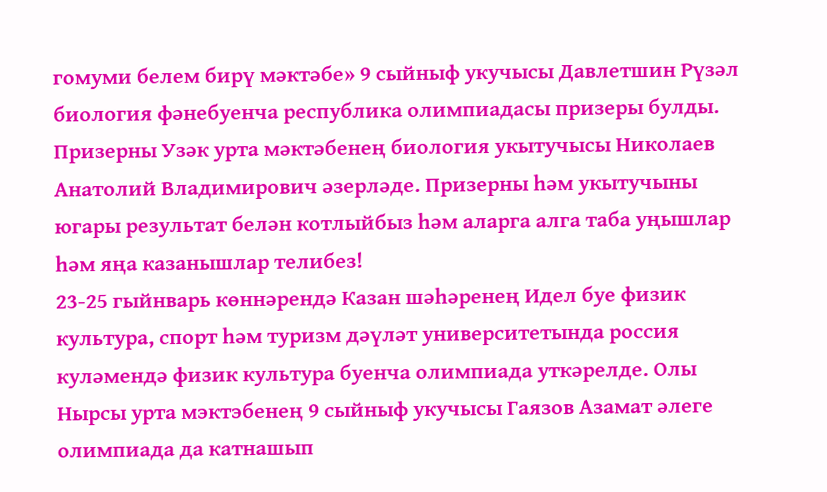гомуми белем бирү мәктәбе» 9 сыйныф укучысы Давлетшин Рүзәл биология фәнебуенча республика олимпиадасы призеры булды. Призерны Узәк урта мәктәбенең биология укытучысы Николаев Анатолий Владимирович әзерләде. Призерны һәм укытучыны югары результат белән котлыйбыз һәм аларга алга таба уңышлар һәм яңа казанышлар телибез!
23-25 гыйнварь көннәрендә Казан шәһәренең Идел буе физик культура, спорт һәм туризм дәүләт университетында россия куләмендә физик культура буенча олимпиада уткәрелде. Олы Нырсы урта мэктэбенең 9 сыйныф укучысы Гаязов Азамат әлеге олимпиада да катнашып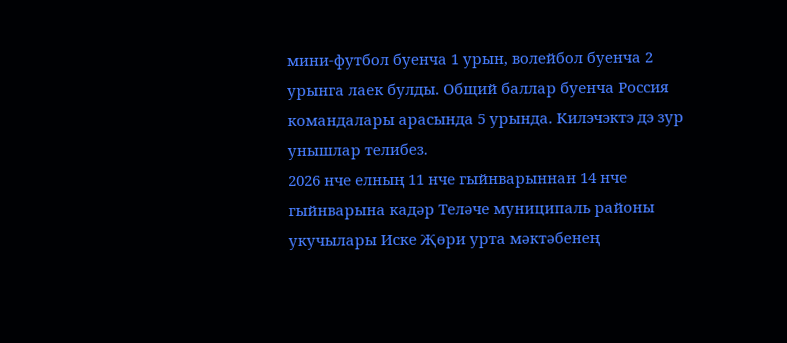мини-футбол буенча 1 урын, волейбол буенча 2 урынга лаек булды. Общий баллар буенча Россия командалары арасында 5 урында. Килэчэктэ дэ зур унышлар телибез.
2026 нче елның 11 нче гыйнварыннан 14 нче гыйнварына кадәр Теләче муниципаль районы укучылары Иске Җөри урта мәктәбенең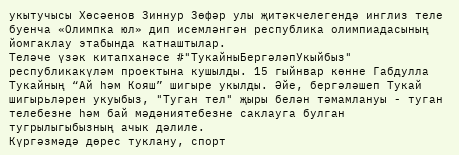укытучысы Хөсәенов Зиннур Зөфәр улы җитәкчелегендә инглиз теле буенча «Олимпка юл» дип исемләнгән республика олимпиадасының йомгаклау этабында катнаштылар.
Теләче үзәк китапханәсе #"ТукайныБергәләпУкыйбыз" республикакүләм проектына кушылды. 15 гыйнвар көнне Габдулла Тукайның “Ай һәм Кояш” шигыре укылды. Әйе, бергәләшеп Тукай шигырьләрен укуыбыз, "Туган тел" җыры белән тәмамлануы - туган телебезне һәм бай мәдәниятебезне саклауга булган тугрылыгыбызның ачык дәлиле.
Күргәзмәдә дөрес туклану, спорт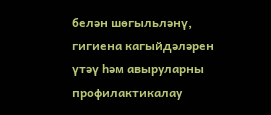белән шөгыльләнү, гигиена кагыйдәләрен үтәү һәм авыруларны профилактикалау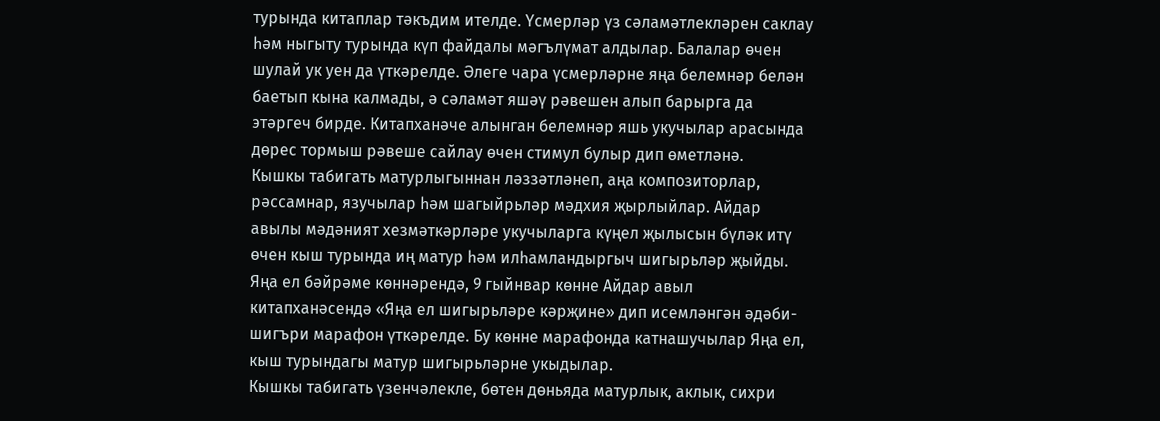турында китаплар тәкъдим ителде. Үсмерләр үз сәламәтлекләрен саклау һәм ныгыту турында күп файдалы мәгълүмат алдылар. Балалар өчен шулай ук уен да үткәрелде. Әлеге чара үсмерләрне яңа белемнәр белән баетып кына калмады, ә сәламәт яшәү рәвешен алып барырга да этәргеч бирде. Китапханәче алынган белемнәр яшь укучылар арасында дөрес тормыш рәвеше сайлау өчен стимул булыр дип өметләнә.
Кышкы табигать матурлыгыннан ләззәтләнеп, аңа композиторлар, рәссамнар, язучылар һәм шагыйрьләр мәдхия җырлыйлар. Айдар авылы мәдәният хезмәткәрләре укучыларга күңел җылысын бүләк итү өчен кыш турында иң матур һәм илһамландыргыч шигырьләр җыйды. Яңа ел бәйрәме көннәрендә, 9 гыйнвар көнне Айдар авыл китапханәсендә «Яңа ел шигырьләре кәрҗине» дип исемләнгән әдәби-шигъри марафон үткәрелде. Бу көнне марафонда катнашучылар Яңа ел, кыш турындагы матур шигырьләрне укыдылар.
Кышкы табигать үзенчәлекле, бөтен дөньяда матурлык, аклык, сихри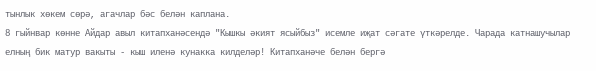тынлык хөкем сөрә, агачлар бәс белән каплана.
8 гыйнвар көнне Айдар авыл китапханәсендә "Кышкы әкият ясыйбыз" исемле иҗат сәгате үткәрелде. Чарада катнашучылар елның бик матур вакыты - кыш иленә кунакка килделәр! Китапханәче белән бергә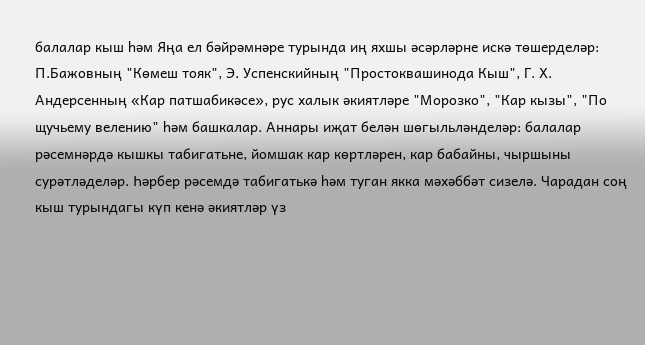балалар кыш һәм Яңа ел бәйрәмнәре турында иң яхшы әсәрләрне искә төшерделәр: П.Бажовның "Көмеш тояк", Э. Успенскийның "Простоквашинода Кыш", Г. Х. Андерсенның «Кар патшабикәсе», рус халык әкиятләре "Морозко", "Кар кызы", "По щучьему велению" һәм башкалар. Аннары иҗат белән шөгыльләнделәр: балалар рәсемнәрдә кышкы табигатьне, йомшак кар көртләрен, кар бабайны, чыршыны сурәтләделәр. Һәрбер рәсемдә табигатькә һәм туган якка мәхәббәт сизелә. Чарадан соң кыш турындагы күп кенә әкиятләр үз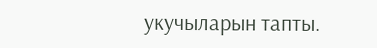укучыларын тапты.